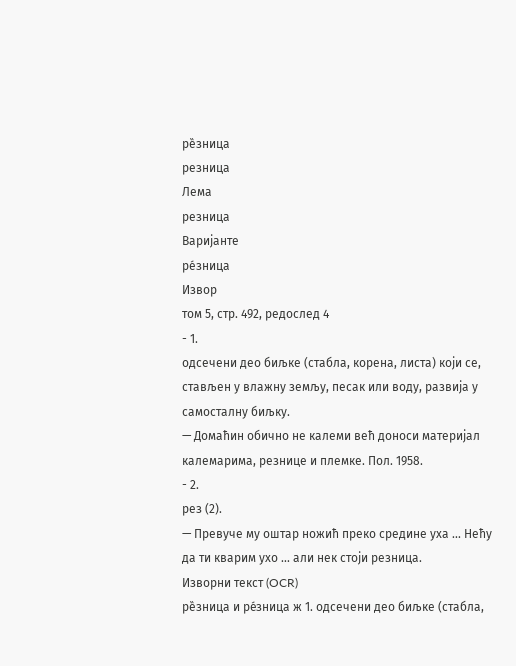ре̏зница
резница
Лема
резница
Варијанте
ре́зница
Извор
том 5, стр. 492, редослед 4
- 1.
одсечени део биљке (стабла, корена, листа) који се, стављен у влажну земљу, песак или воду, развија у самосталну биљку.
— Домаћин обично не калеми већ доноси материјал калемарима, резнице и племке. Пол. 1958.
- 2.
рез (2).
— Превуче му оштар ножић преко средине уха ... Нећу да ти кварим ухо ... али нек стоји резница.
Изворни текст (OCR)
ре̏зница и ре́зница ж 1. одсечени део биљке (стабла,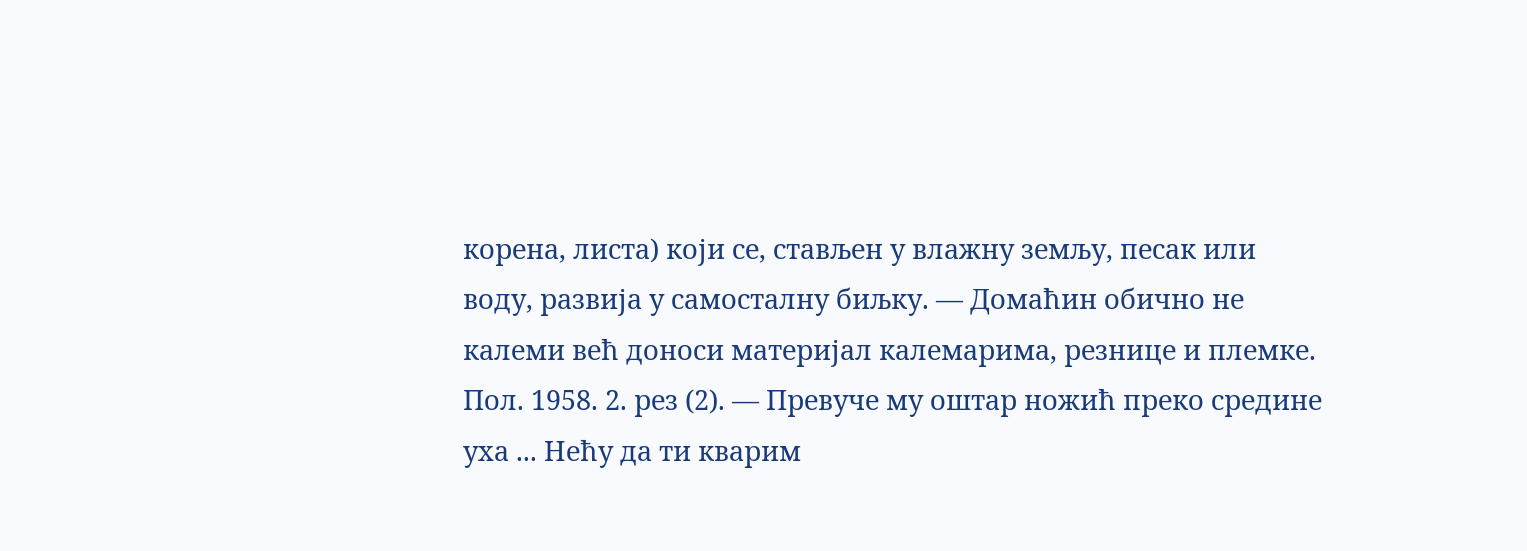корена, листа) који се, стављен у влажну земљу, песак или воду, развија у самосталну биљку. — Домаћин обично не калеми већ доноси материјал калемарима, резнице и племке. Пол. 1958. 2. рез (2). — Превуче му оштар ножић преко средине уха ... Нећу да ти кварим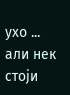ухо ... али нек стоји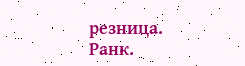резница. Ранк.